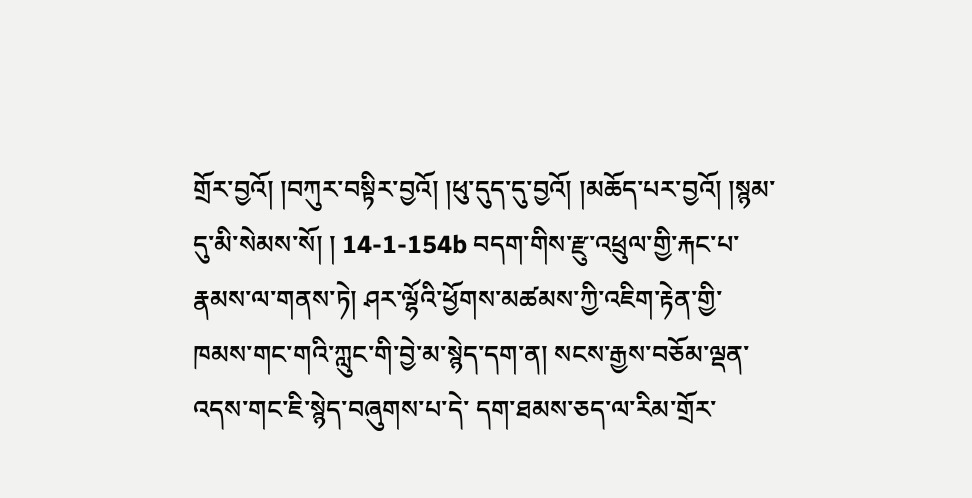གྲོར་བྱའོ། །བཀུར་བསྟིར་བྱའོ། །ཕུ་དུད་དུ་བྱའོ། །མཆོད་པར་བྱའོ། །སྙམ་དུ་མི་སེམས་སོ། ། 14-1-154b བདག་གིས་རྫུ་འཕྲུལ་གྱི་རྐང་པ་རྣམས་ལ་གནས་ཏེ། ཤར་ལྷོའི་ཕྱོགས་མཚམས་ཀྱི་འཇིག་རྟེན་གྱི་ཁམས་གང་གའི་ཀླུང་གི་བྱེ་མ་སྙེད་དག་ན། སངས་རྒྱས་བཅོམ་ལྡན་འདས་གང་ཇི་སྙེད་བཞུགས་པ་དེ་ དག་ཐམས་ཅད་ལ་རིམ་གྲོར་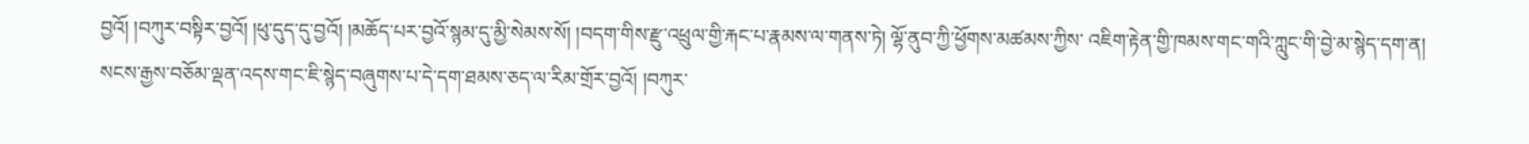བྱའོ། །བཀུར་བསྟིར་བྱའོ། །ཕུ་དུད་དུ་བྱའོ། །མཆོད་པར་བྱའོ་སྙམ་དུ་མྱི་སེམས་སོ། །བདག་གིས་རྫུ་འཕྲུལ་གྱི་རྐང་པ་རྣམས་ལ་གནས་ཏེ། ལྷོ་ནུབ་ཀྱི་ཕྱོགས་མཚམས་ཀྱིས་ འཇིག་རྟེན་གྱི་ཁམས་གང་གའི་ཀླུང་གི་བྱེ་མ་སྙེད་དག་ན། སངས་རྒྱས་བཅོམ་ལྡན་འདས་གང་ཇི་སྙེད་བཞུགས་པ་དེ་དག་ཐམས་ཅད་ལ་རིམ་གྲོར་བྱའོ། །བཀུར་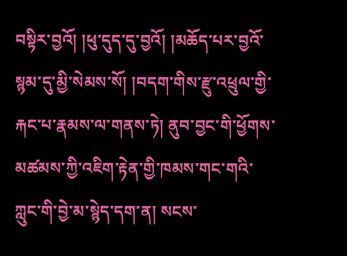བསྟིར་བྱའོ། །ཕུ་དུད་དུ་བྱའོ། །མཆོད་པར་བྱའོ་ སྙམ་དུ་མྱི་སེམས་སོ། །བདག་གིས་རྫུ་འཕྲུལ་གྱི་རྐང་པ་རྣམས་ལ་གནས་ཏེ། ནུབ་བྱང་གི་ཕྱོགས་མཚམས་ཀྱི་འཇིག་རྟེན་གྱི་ཁམས་གང་གའི་ཀླུང་གི་བྱེ་མ་སྙེད་དག་ན། སངས་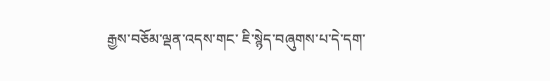རྒྱས་བཅོམ་ལྡན་འདས་གང་ ཇི་སྙེད་བཞུགས་པ་དེ་དག་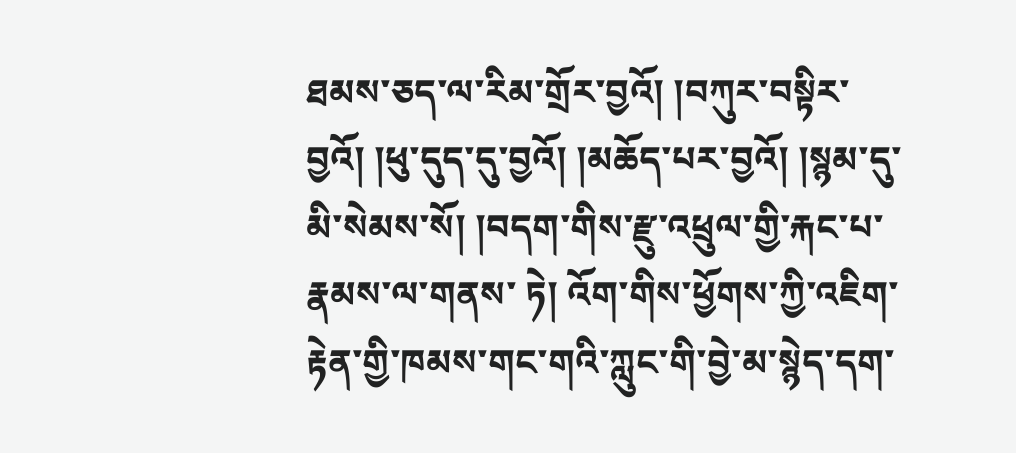ཐམས་ཅད་ལ་རིམ་གྲོར་བྱའོ། །བཀུར་བསྟིར་བྱའོ། །ཕུ་དུད་དུ་བྱའོ། །མཆོད་པར་བྱའོ། །སྙམ་དུ་མི་སེམས་སོ། །བདག་གིས་རྫུ་འཕྲུལ་གྱི་རྐང་པ་རྣམས་ལ་གནས་ ཏེ། འོག་གིས་ཕྱོགས་ཀྱི་འཇིག་རྟེན་གྱི་ཁམས་གང་གའི་ཀླུང་གི་བྱེ་མ་སྙེད་དག་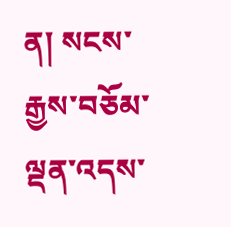ན། སངས་རྒྱས་བཅོམ་ལྡན་འདས་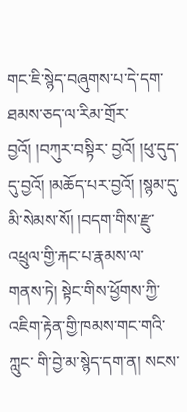གང་ཇི་སྙེད་བཞུགས་པ་དེ་དག་ཐམས་ཅད་ལ་རིམ་གྲོར་བྱའོ། །བཀུར་བསྟིར་ བྱའོ། །ཕུ་དུད་དུ་བྱའོ། །མཆོད་པར་བྱའོ། །སྙམ་དུ་མི་སེམས་སོ། །བདག་གིས་རྫུ་འཕྲུལ་གྱི་རྐང་པ་རྣམས་ལ་གནས་ཏེ། སྟེང་གིས་ཕྱོགས་ཀྱི་འཇིག་རྟེན་གྱི་ཁམས་གང་གའི་ཀླུང་ གི་བྱེ་མ་སྙེད་དག་ན། སངས་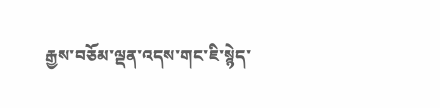རྒྱས་བཅོམ་ལྡན་འདས་གང་ཇི་སྙེད་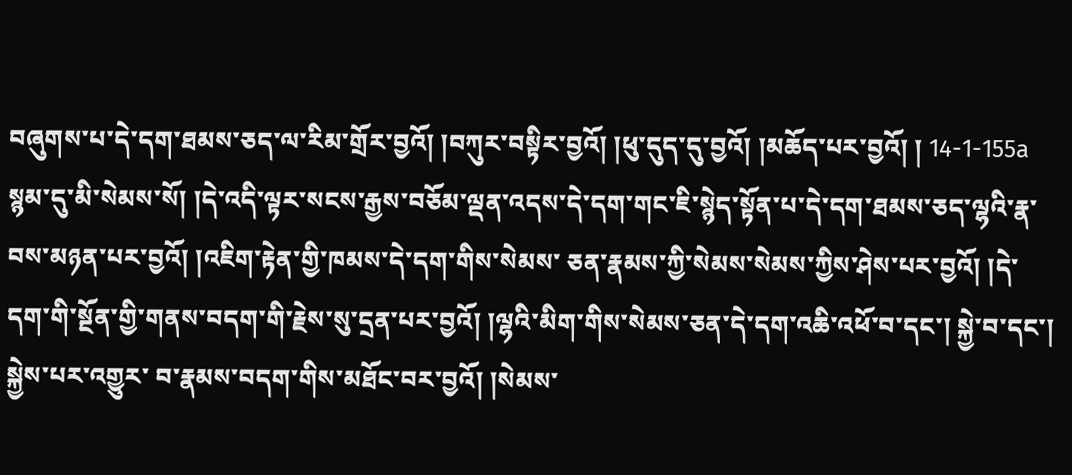བཞུགས་པ་དེ་དག་ཐམས་ཅད་ལ་རིམ་གྲོར་བྱའོ། །བཀུར་བསྟིར་བྱའོ། །ཕུ་དུད་དུ་བྱའོ། །མཆོད་པར་བྱའོ། ། 14-1-155a སྙམ་དུ་མི་སེམས་སོ། །དེ་འདི་ལྟར་སངས་རྒྱས་བཅོམ་ལྡན་འདས་དེ་དག་གང་ཇི་སྙེད་སྟོན་པ་དེ་དག་ཐམས་ཅད་ལྷའི་རྣ་བས་མཉན་པར་བྱའོ། །འཇིག་རྟེན་གྱི་ཁམས་དེ་དག་གིས་སེམས་ ཅན་རྣམས་ཀྱི་སེམས་སེམས་ཀྱིས་ཤེས་པར་བྱའོ། །དེ་དག་གི་སྔོན་གྱི་གནས་བདག་གི་རྗེས་སུ་དྲན་པར་བྱའོ། །ལྷའི་མིག་གིས་སེམས་ཅན་དེ་དག་འཆི་འཕོ་བ་དང་། སྐྱེ་བ་དང་། སྐྱེས་པར་འགྱུར་ བ་རྣམས་བདག་གིས་མཐོང་བར་བྱའོ། །སེམས་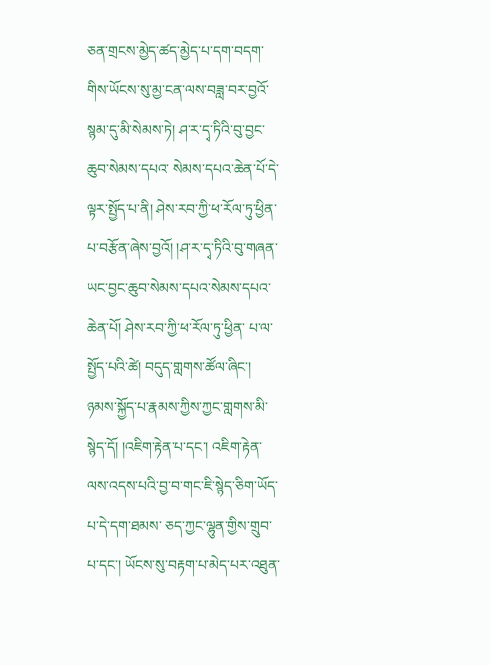ཅན་གྲངས་མྱེད་ཚད་མྱེད་པ་དག་བདག་གིས་ཡོངས་སུ་མྱ་ངན་ལས་བཟླ་བར་བྱའོ་སྙམ་དུ་མི་སེམས་ཏེ། ཤ་ར་དྭ་ཏིའི་བུ་བྱང་ཆུབ་སེམས་དཔའ་ སེམས་དཔའ་ཆེན་པོ་དེ་ལྟར་སྤྱོད་པ་ནི། ཤེས་རབ་ཀྱི་ཕ་རོལ་ཏུ་ཕྱིན་པ་བརྩོན་ཞེས་བྱའོ། །ཤ་ར་དྭ་ཏིའི་བུ་གཞན་ཡང་བྱང་ཆུབ་སེམས་དཔའ་སེམས་དཔའ་ཆེན་པོ། ཤེས་རབ་ཀྱི་ཕ་རོལ་ཏུ་ཕྱིན་ པ་ལ་སྤྱོད་པའི་ཚེ། བདུད་གླགས་ཚོལ་ཞིང་། ཉམས་སྐྱོད་པ་རྣམས་ཀྱིས་ཀྱང་གླགས་མི་སྙེད་དོ། །འཇིག་རྟེན་པ་དང་། འཇིག་རྟེན་ལས་འདས་པའི་བྱ་བ་གང་ཇི་སྙེད་ཅིག་ཡོད་པ་དེ་དག་ཐམས་ ཅད་ཀྱང་ལྷུན་གྱིས་གྲུབ་པ་དང་། ཡོངས་སུ་བརྟག་པ་མེད་པར་འཐུན་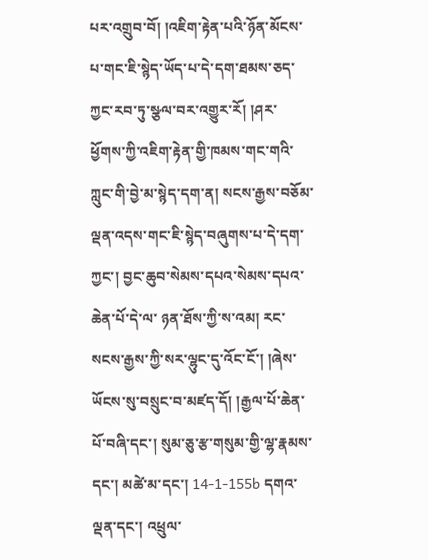པར་འགྲུབ་བོ། །འཇིག་རྟེན་པའི་ཉོན་མོངས་པ་གང་ཇི་སྙེད་ཡོད་པ་དེ་དག་ཐམས་ཅད་ཀྱང་རབ་ཏུ་སྩལ་བར་འགྱུར་རོ། །ཤར་ ཕྱོགས་ཀྱི་འཇིག་རྟེན་གྱི་ཁམས་གང་གའི་ཀླུང་གི་བྱེ་མ་སྙེད་དག་ན། སངས་རྒྱས་བཅོམ་ལྡན་འདས་གང་ཇི་སྙེད་བཞུགས་པ་དེ་དག་ཀྱང་། བྱང་ཆུབ་སེམས་དཔའ་སེམས་དཔའ་ཆེན་པོ་དེ་ལ་ ཉན་ཐོས་ཀྱི་ས་འམ། རང་སངས་རྒྱས་ཀྱི་སར་ལྷུང་དུ་འོང་ངོ་། །ཞེས་ཡོངས་སུ་བསྲུང་བ་མཛད་དོ། །རྒྱལ་པོ་ཆེན་པོ་བཞི་དང་། སུམ་ཅུ་རྩ་གསུམ་གྱི་ལྷ་རྣམས་དང་། མཚེ་མ་དང་། 14-1-155b དགའ་ལྡན་དང་། འཕྲུལ་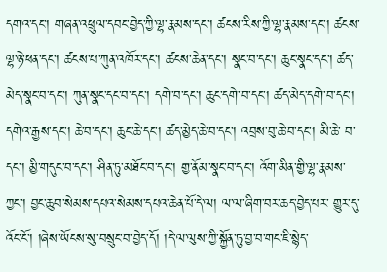དགའ་དང་། གཞན་འཕྲུལ་དབང་བྱེད་ཀྱི་ལྷ་རྣམས་དང་། ཚངས་རིས་ཀྱི་ལྷ་རྣམས་དང་། ཚངས་ལྷ་ཉེ་ཕན་དང་། ཚངས་པ་ཀུན་འཁོར་དང་། ཚངས་ཆེན་དང་། སྣང་བ་དང་། ཆུང་སྣང་དང་། ཚད་མེད་སྣང་བ་དང་། ཀུན་སྣང་དང་བ་དང་། དགེ་བ་དང་། ཆུང་དགེ་བ་དང་། ཚད་མེད་དགེ་བ་དང་། དགེའ་རྒྱས་དང་། ཆེ་བ་དང་། ཆུང་ཆེ་དང་། ཚད་མྱེད་ཆེ་བ་དང་། འབྲས་བུ་ཆེ་བ་དང་། མི་ཆེ་ བ་དང་། མྱི་གདུང་བ་དང་། ཤིན་ཏུ་མཐོང་བ་དང་། གྱ་ནོམ་སྣང་བ་དང་། འོག་མིན་གྱི་ལྷ་རྣམས་ཀྱང་། བྱང་ཆུབ་སེམས་དཔའ་སེམས་དཔའ་ཆེན་པོ་དེ་ལ། ལ་ལ་ཞིག་བར་ཆད་བྱེད་པར་ གྱུར་དུ་འོང་ངོ་། །ཞེས་ཡོངས་སུ་བསྲུང་བ་བྱེད་དོ། །དེ་ལ་ལུས་ཀྱི་སྐྱོན་ཏུ་བྱ་བ་གང་ཇི་སྙེད་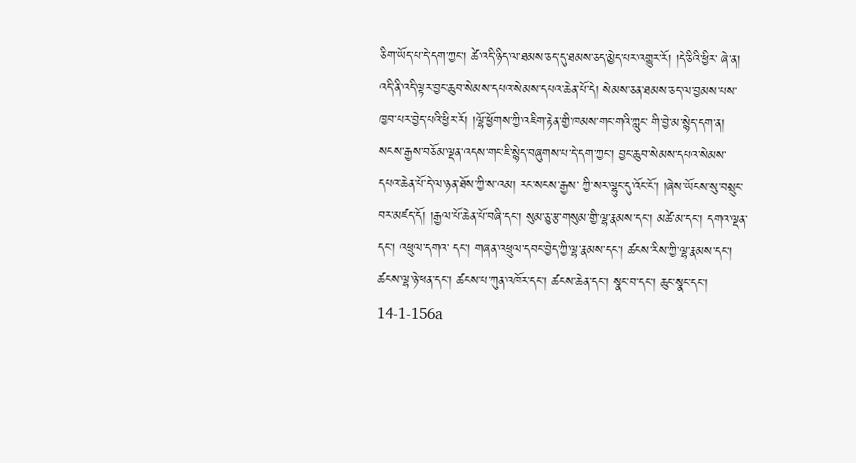ཅིག་ཡོད་པ་དེ་དག་ཀྱང་། ཚེ་འདི་ཉིད་ལ་ཐམས་ཅད་དུ་ཐམས་ཅད་མྱེད་པར་འགྱུར་རོ། །དེ་ཅིའི་ཕྱིར་ ཞེ་ན། འདི་ནི་འདི་ལྟར་བྱང་ཆུབ་སེམས་དཔའ་སེམས་དཔའ་ཆེན་པོ་དེ། སེམས་ཅན་ཐམས་ཅད་ལ་བྱམས་པས་ཁྱབ་པར་བྱེད་པའི་ཕྱིར་རོ། །ལྷོ་ཕྱོགས་ཀྱི་འཇིག་རྟེན་གྱི་ཁམས་གང་གའི་ཀླུང་ གི་བྱེ་མ་སྙེད་དག་ན། སངས་རྒྱས་བཅོམ་ལྡན་འདས་གང་ཇི་སྙེད་བཞུགས་པ་དེ་དག་ཀྱང་། བྱང་ཆུབ་སེམས་དཔའ་སེམས་དཔའ་ཆེན་པོ་དེ་ལ་ཉན་ཐོས་ཀྱི་ས་འམ། རང་སངས་རྒྱས་ ཀྱི་སར་ལྷུང་དུ་འོང་ངོ་། །ཞེས་ཡོངས་སུ་བསྲུང་བར་མཛད་དོ། །རྒྱལ་པོ་ཆེན་པོ་བཞི་དང་། སུམ་ཅུ་རྩ་གསུམ་གྱི་ལྷ་རྣམས་དང་། མཚེ་མ་དང་། དགའ་ལྡན་དང་། འཕྲུལ་དགའ་ དང་། གཞན་འཕྲུལ་དབང་བྱེད་ཀྱི་ལྷ་རྣམས་དང་། ཚངས་རིས་ཀྱི་ལྷ་རྣམས་དང་། ཚངས་ལྷ་ཉེ་ཕན་དང་། ཚངས་པ་ཀུན་འཁོར་དང་། ཚངས་ཆེན་དང་། སྣང་བ་དང་། ཆུང་སྣང་དང་། 14-1-156a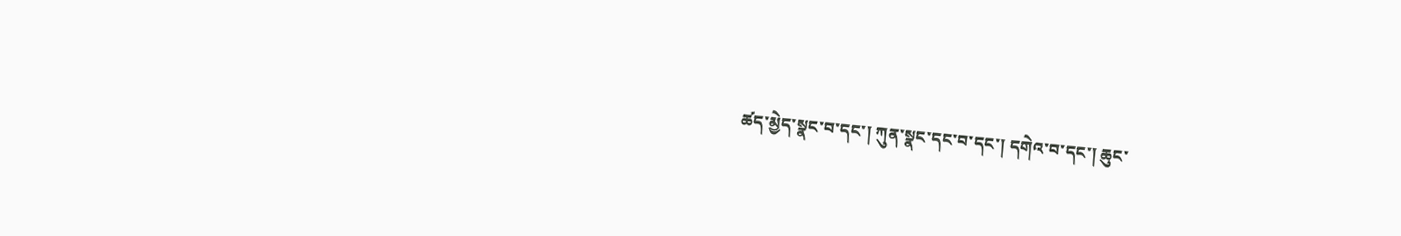ཚད་མྱེད་སྣང་བ་དང་། ཀུན་སྣང་དང་བ་དང་། དགེའ་བ་དང་། ཆུང་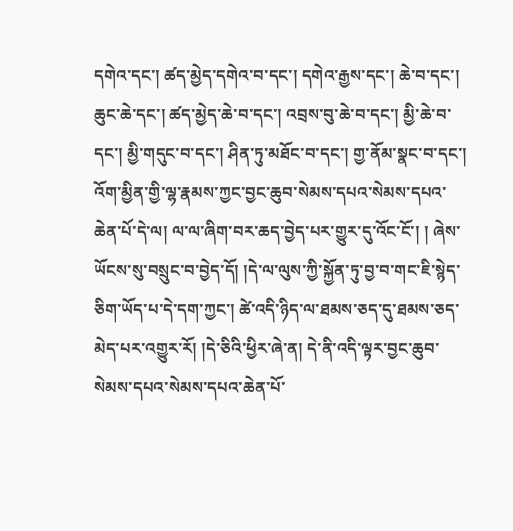དགེའ་དང་། ཚད་མྱེད་དགེའ་བ་དང་། དགེའ་རྒྱས་དང་། ཆེ་བ་དང་། ཆུང་ཆེ་དང་། ཚད་མྱེད་ཆེ་བ་དང་། འབྲས་བུ་ཆེ་བ་དང་། མྱི་ཆེ་བ་དང་། མྱི་གདུང་བ་དང་། ཤིན་ཏུ་མཐོང་བ་དང་། གྱ་ནོམ་སྣང་བ་དང་། འོག་མྱིན་གྱི་ལྷ་རྣམས་ཀྱང་བྱང་ཆུབ་སེམས་དཔའ་སེམས་དཔའ་ཆེན་པོ་དེ་ལ། ལ་ལ་ཞིག་བར་ཆད་བྱེད་པར་གྱུར་དུ་འོང་ངོ་། ། ཞེས་ཡོངས་སུ་བསྲུང་བ་བྱེད་དོ། །དེ་ལ་ལུས་ཀྱི་སྐྱོན་ཏུ་བྱ་བ་གང་ཇི་སྙེད་ཅིག་ཡོད་པ་དེ་དག་ཀྱང་། ཚེ་འདི་ཉིད་ལ་ཐམས་ཅད་དུ་ཐམས་ཅད་མེད་པར་འགྱུར་རོ། །དེ་ཅིའི་ཕྱིར་ཞེ་ན། དེ་ནི་འདི་ལྟར་བྱང་ཆུབ་ སེམས་དཔའ་སེམས་དཔའ་ཆེན་པོ་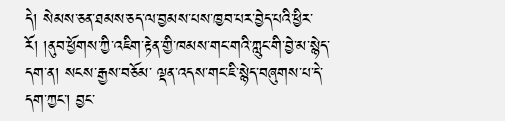དེ། སེམས་ཅན་ཐམས་ཅད་ལ་བྱམས་པས་ཁྱབ་པར་བྱེད་པའི་ཕྱིར་རོ། །ནུབ་ཕྱོགས་ཀྱི་འཇིག་རྟེན་གྱི་ཁམས་གང་གའི་ཀླུང་གི་བྱེ་མ་སྙེད་དག་ན། སངས་རྒྱས་བཅོམ་ ལྡན་འདས་གང་ཇི་སྙེད་བཞུགས་པ་དེ་དག་ཀྱང་། བྱང་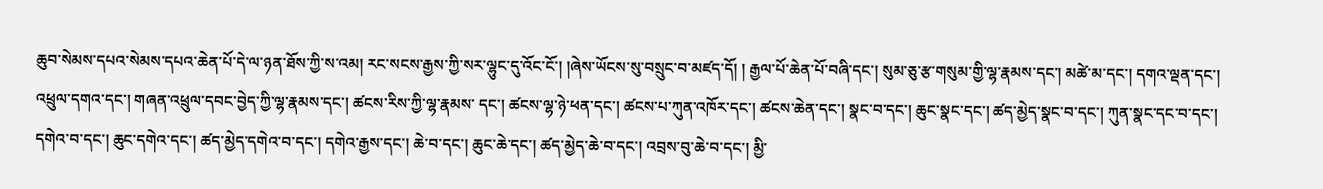ཆུབ་སེམས་དཔའ་སེམས་དཔའ་ཆེན་པོ་དེ་ལ་ཉན་ཐོས་ཀྱི་ས་འམ། རང་སངས་རྒྱས་ཀྱི་སར་ལྷུང་དུ་འོང་ངོ་། །ཞེས་ཡོངས་སུ་བསྲུང་བ་མཛད་དོ། ། རྒྱལ་པོ་ཆེན་པོ་བཞི་དང་། སུམ་ཅུ་རྩ་གསུམ་གྱི་ལྷ་རྣམས་དང་། མཚེ་མ་དང་། དགའ་ལྡན་དང་། འཕྲུལ་དགའ་དང་། གཞན་འཕྲུལ་དབང་བྱེད་ཀྱི་ལྷ་རྣམས་དང་། ཚངས་རིས་ཀྱི་ལྷ་རྣམས་ དང་། ཚངས་ལྷ་ཉེ་ཕན་དང་། ཚངས་པ་ཀུན་འཁོར་དང་། ཚངས་ཆེན་དང་། སྣང་བ་དང་། ཆུང་སྣང་དང་། ཚད་མྱེད་སྣང་བ་དང་། ཀུན་སྣང་དང་བ་དང་། དགེའ་བ་དང་། ཆུང་དགེའ་དང་། ཚད་མྱེད་དགེའ་བ་དང་། དགེའ་རྒྱས་དང་། ཆེ་བ་དང་། ཆུང་ཆེ་དང་། ཚད་མྱེད་ཆེ་བ་དང་། འབྲས་བུ་ཆེ་བ་དང་། མྱི་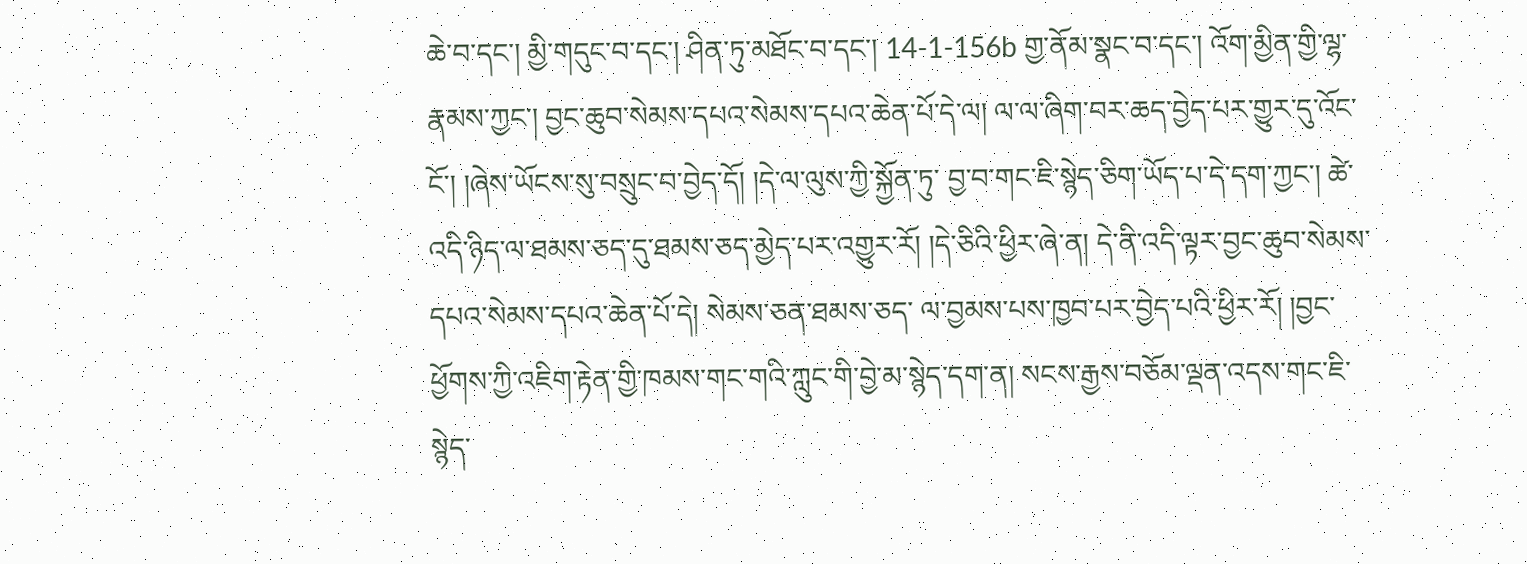ཆེ་བ་དང་། མྱི་གདུང་བ་དང་། ཤིན་ཏུ་མཐོང་བ་དང་། 14-1-156b གྱ་ནོམ་སྣང་བ་དང་། འོག་མྱིན་གྱི་ལྷ་རྣམས་ཀྱང་། བྱང་ཆུབ་སེམས་དཔའ་སེམས་དཔའ་ཆེན་པོ་དེ་ལ། ལ་ལ་ཞིག་བར་ཆད་བྱེད་པར་གྱུར་དུ་འོང་ངོ་། །ཞེས་ཡོངས་སུ་བསྲུང་བ་བྱེད་དོ། །དེ་ལ་ལུས་ཀྱི་སྐྱོན་ཏུ་ བྱ་བ་གང་ཇི་སྙེད་ཅིག་ཡོད་པ་དེ་དག་ཀྱང་། ཚེ་འདི་ཉིད་ལ་ཐམས་ཅད་དུ་ཐམས་ཅད་མྱེད་པར་འགྱུར་རོ། །དེ་ཅིའི་ཕྱིར་ཞེ་ན། དེ་ནི་འདི་ལྟར་བྱང་ཆུབ་སེམས་དཔའ་སེམས་དཔའ་ཆེན་པོ་དེ། སེམས་ཅན་ཐམས་ཅད་ ལ་བྱམས་པས་ཁྱབ་པར་བྱེད་པའི་ཕྱིར་རོ། །བྱང་ཕྱོགས་ཀྱི་འཇིག་རྟེན་གྱི་ཁམས་གང་གའི་ཀླུང་གི་བྱེ་མ་སྙེད་དག་ན། སངས་རྒྱས་བཅོམ་ལྡན་འདས་གང་ཇི་སྙེད་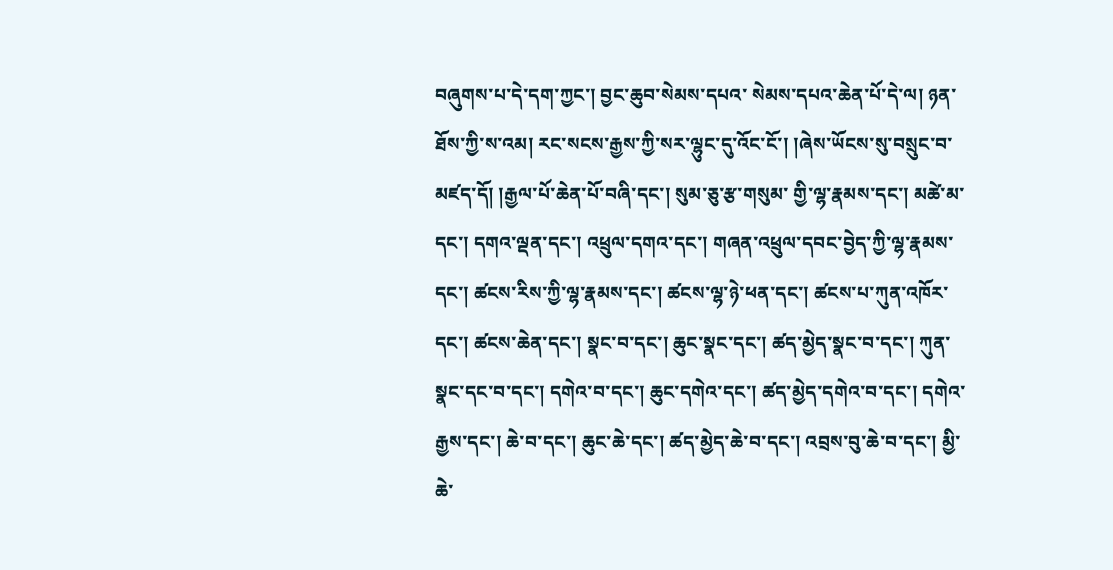བཞུགས་པ་དེ་དག་ཀྱང་། བྱང་ཆུབ་སེམས་དཔའ་ སེམས་དཔའ་ཆེན་པོ་དེ་ལ། ཉན་ཐོས་ཀྱི་ས་འམ། རང་སངས་རྒྱས་ཀྱི་སར་ལྷུང་དུ་འོང་ངོ་། །ཞེས་ཡོངས་སུ་བསྲུང་བ་མཛད་དོ། །རྒྱལ་པོ་ཆེན་པོ་བཞི་དང་། སུམ་ཅུ་རྩ་གསུམ་ གྱི་ལྷ་རྣམས་དང་། མཚེ་མ་དང་། དགའ་ལྡན་དང་། འཕྲུལ་དགའ་དང་། གཞན་འཕྲུལ་དབང་བྱེད་ཀྱི་ལྷ་རྣམས་དང་། ཚངས་རིས་ཀྱི་ལྷ་རྣམས་དང་། ཚངས་ལྷ་ཉེ་ཕན་དང་། ཚངས་པ་ཀུན་འཁོར་དང་། ཚངས་ཆེན་དང་། སྣང་བ་དང་། ཆུང་སྣང་དང་། ཚད་མྱེད་སྣང་བ་དང་། ཀུན་སྣང་དང་བ་དང་། དགེའ་བ་དང་། ཆུང་དགེའ་དང་། ཚད་མྱེད་དགེའ་བ་དང་། དགེའ་རྒྱས་དང་། ཆེ་བ་དང་། ཆུང་ཆེ་དང་། ཚད་མྱེད་ཆེ་བ་དང་། འབྲས་བུ་ཆེ་བ་དང་། མྱི་ཆེ་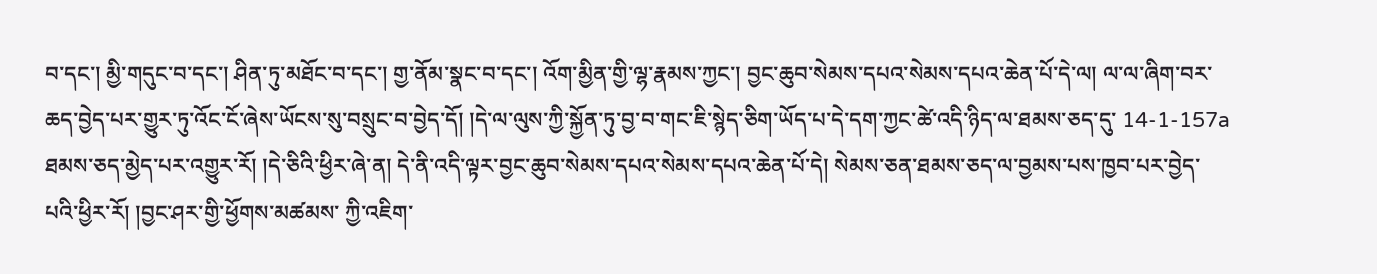བ་དང་། མྱི་གདུང་བ་དང་། ཤིན་ཏུ་མཐོང་བ་དང་། གྱ་ནོམ་སྣང་བ་དང་། འོག་མྱིན་གྱི་ལྷ་རྣམས་ཀྱང་། བྱང་ཆུབ་སེམས་དཔའ་སེམས་དཔའ་ཆེན་པོ་དེ་ལ། ལ་ལ་ཞིག་བར་ཆད་བྱེད་པར་གྱུར་ཏུ་འོང་ངོ་ཞེས་ཡོངས་སུ་བསྲུང་བ་བྱེད་དོ། །དེ་ལ་ལུས་ཀྱི་སྐྱོན་ཏུ་བྱ་བ་གང་ཇི་སྙེད་ཅིག་ཡོད་པ་དེ་དག་ཀྱང་ཚེ་འདི་ཉིད་ལ་ཐམས་ཅད་དུ་ 14-1-157a ཐམས་ཅད་མྱེད་པར་འགྱུར་རོ། །དེ་ཅིའི་ཕྱིར་ཞེ་ན། དེ་ནི་འདི་ལྟར་བྱང་ཆུབ་སེམས་དཔའ་སེམས་དཔའ་ཆེན་པོ་དེ། སེམས་ཅན་ཐམས་ཅད་ལ་བྱམས་པས་ཁྱབ་པར་བྱེད་པའི་ཕྱིར་རོ། །བྱང་ཤར་གྱི་ཕྱོགས་མཚམས་ ཀྱི་འཇིག་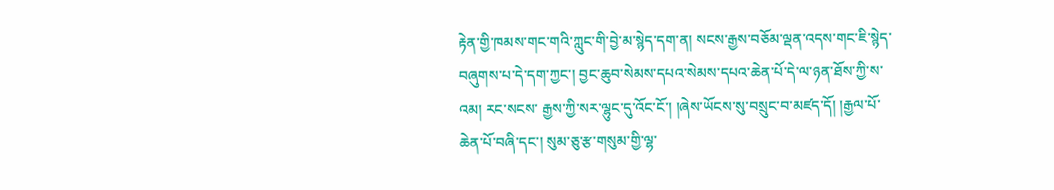རྟེན་གྱི་ཁམས་གང་གའི་ཀླུང་གི་བྱེ་མ་སྙེད་དག་ན། སངས་རྒྱས་བཅོམ་ལྡན་འདས་གང་ཇི་སྙེད་བཞུགས་པ་དེ་དག་ཀྱང་། བྱང་ཆུབ་སེམས་དཔའ་སེམས་དཔའ་ཆེན་པོ་དེ་ལ་ཉན་ཐོས་ཀྱི་ས་འམ། རང་སངས་ རྒྱས་ཀྱི་སར་ལྷུང་དུ་འོང་ངོ་། །ཞེས་ཡོངས་སུ་བསྲུང་བ་མཛད་དོ། །རྒྱལ་པོ་ཆེན་པོ་བཞི་དང་། སུམ་ཅུ་རྩ་གསུམ་གྱི་ལྷ་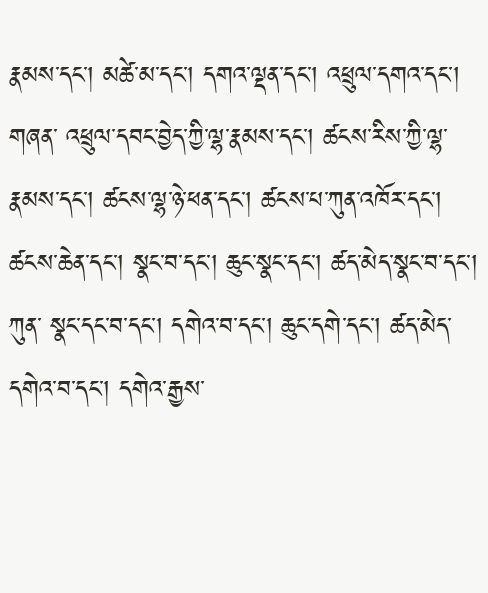རྣམས་དང་། མཚེ་མ་དང་། དགའ་ལྡན་དང་། འཕྲུལ་དགའ་དང་། གཞན་ འཕྲུལ་དབང་བྱེད་ཀྱི་ལྷ་རྣམས་དང་། ཚངས་རིས་ཀྱི་ལྷ་རྣམས་དང་། ཚངས་ལྷ་ཉེ་ཕན་དང་། ཚངས་པ་ཀུན་འཁོར་དང་། ཚངས་ཆེན་དང་། སྣང་བ་དང་། ཆུང་སྣང་དང་། ཚད་མེད་སྣང་བ་དང་། ཀུན་ སྣང་དང་བ་དང་། དགེའ་བ་དང་། ཆུང་དགེ་དང་། ཚད་མེད་དགེའ་བ་དང་། དགེའ་རྒྱས་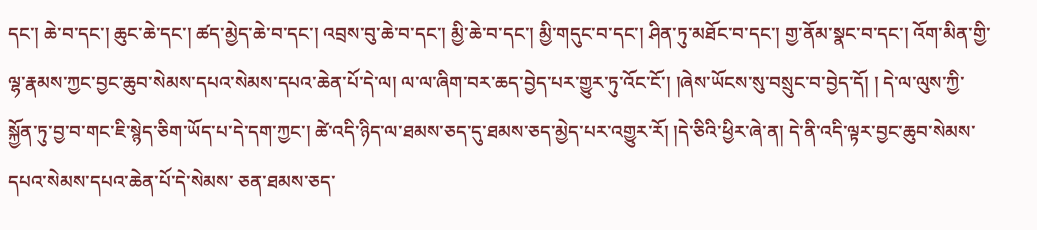དང་། ཆེ་བ་དང་། ཆུང་ཆེ་དང་། ཚད་མྱེད་ཆེ་བ་དང་། འབྲས་བུ་ཆེ་བ་དང་། མྱི་ཆེ་བ་དང་། མྱི་གདུང་བ་དང་། ཤིན་ཏུ་མཐོང་བ་དང་། གྱ་ནོམ་སྣང་བ་དང་། འོག་མིན་གྱི་ལྷ་རྣམས་ཀྱང་བྱང་ཆུབ་སེམས་དཔའ་སེམས་དཔའ་ཆེན་པོ་དེ་ལ། ལ་ལ་ཞིག་བར་ཆད་བྱེད་པར་གྱུར་ཏུ་འོང་ངོ་། །ཞེས་ཡོངས་སུ་བསྲུང་བ་བྱེད་དོ། ། དེ་ལ་ལུས་ཀྱི་སྐྱོན་ཏུ་བྱ་བ་གང་ཇི་སྙེད་ཅིག་ཡོད་པ་དེ་དག་ཀྱང་། ཚེ་འདི་ཉིད་ལ་ཐམས་ཅད་དུ་ཐམས་ཅད་མྱེད་པར་འགྱུར་རོ། །དེ་ཅིའི་ཕྱིར་ཞེ་ན། དེ་ནི་འདི་ལྟར་བྱང་ཆུབ་སེམས་དཔའ་སེམས་དཔའ་ཆེན་པོ་དེ་སེམས་ ཅན་ཐམས་ཅད་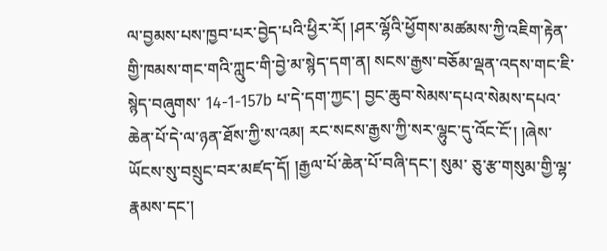ལ་བྱམས་པས་ཁྱབ་པར་བྱེད་པའི་ཕྱིར་རོ། །ཤར་ལྷོའི་ཕྱོགས་མཚམས་ཀྱི་འཇིག་རྟེན་གྱི་ཁམས་གང་གའི་ཀླུང་གི་བྱེ་མ་སྙེད་དག་ན། སངས་རྒྱས་བཅོམ་ལྡན་འདས་གང་ཇི་སྙེད་བཞུགས་ 14-1-157b པ་དེ་དག་ཀྱང་། བྱང་ཆུབ་སེམས་དཔའ་སེམས་དཔའ་ཆེན་པོ་དེ་ལ་ཉན་ཐོས་ཀྱི་ས་འམ། རང་སངས་རྒྱས་ཀྱི་སར་ལྷུང་དུ་འོང་ངོ་། །ཞེས་ཡོངས་སུ་བསྲུང་བར་མཛད་དོ། །རྒྱལ་པོ་ཆེན་པོ་བཞི་དང་། སུམ་ ཅུ་རྩ་གསུམ་གྱི་ལྷ་རྣམས་དང་།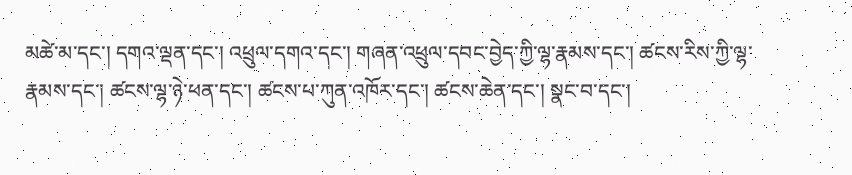མཚེ་མ་དང་། དགའ་ལྡན་དང་། འཕྲུལ་དགའ་དང་། གཞན་འཕྲུལ་དབང་བྱེད་ཀྱི་ལྷ་རྣམས་དང་། ཚངས་རིས་ཀྱི་ལྷ་རྣམས་དང་། ཚངས་ལྷ་ཉེ་ཕན་དང་། ཚངས་པ་ཀུན་འཁོར་དང་། ཚངས་ཆེན་དང་། སྣང་བ་དང་།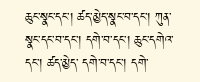ཆུང་སྣང་དང་། ཚད་མྱེད་སྣང་བ་དང་། ཀུན་སྣང་དང་བ་དང་། དགེ་བ་དང་། ཆུང་དགེའ་དང་། ཚད་མྱེད་ དགེ་བ་དང་། དགེ་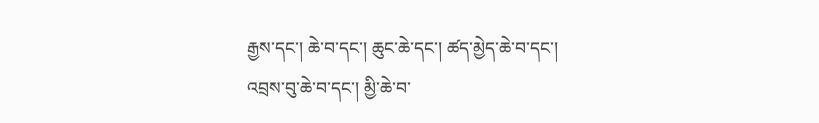རྒྱས་དང་། ཆེ་བ་དང་། ཆུང་ཆེ་དང་། ཚད་མྱེད་ཆེ་བ་དང་། འབྲས་བུ་ཆེ་བ་དང་། མྱི་ཆེ་བ་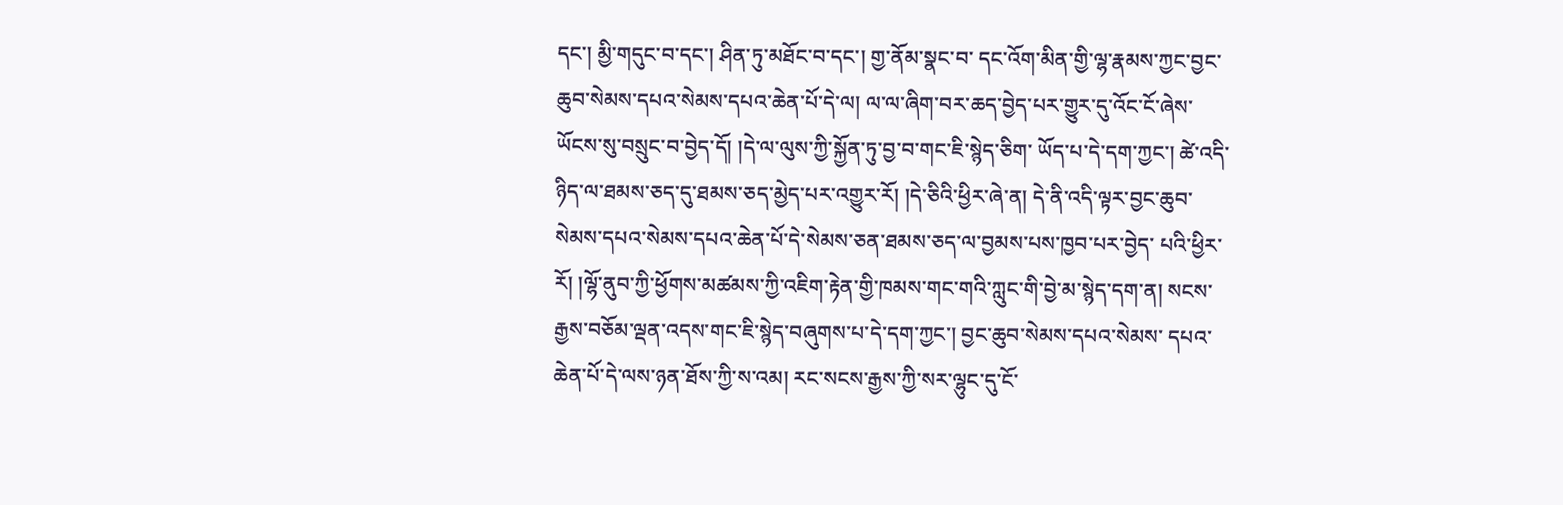དང་། མྱི་གདུང་བ་དང་། ཤིན་ཏུ་མཐོང་བ་དང་། གྱ་ནོམ་སྣང་བ་ དང་འོག་མིན་གྱི་ལྷ་རྣམས་ཀྱང་བྱང་ཆུབ་སེམས་དཔའ་སེམས་དཔའ་ཆེན་པོ་དེ་ལ། ལ་ལ་ཞིག་བར་ཆད་བྱེད་པར་གྱུར་དུ་འོང་ངོ་ཞེས་ཡོངས་སུ་བསྲུང་བ་བྱེད་དོ། །དེ་ལ་ལུས་ཀྱི་སྐྱོན་ཏུ་བྱ་བ་གང་ཇི་སྙེད་ཅིག་ ཡོད་པ་དེ་དག་ཀྱང་། ཚེ་འདི་ཉིད་ལ་ཐམས་ཅད་དུ་ཐམས་ཅད་མྱེད་པར་འགྱུར་རོ། །དེ་ཅིའི་ཕྱིར་ཞེ་ན། དེ་ནི་འདི་ལྟར་བྱང་ཆུབ་སེམས་དཔའ་སེམས་དཔའ་ཆེན་པོ་དེ་སེམས་ཅན་ཐམས་ཅད་ལ་བྱམས་པས་ཁྱབ་པར་བྱེད་ པའི་ཕྱིར་རོ། །ལྷོ་ནུབ་ཀྱི་ཕྱོགས་མཚམས་ཀྱི་འཇིག་རྟེན་གྱི་ཁམས་གང་གའི་ཀླུང་གི་བྱེ་མ་སྙེད་དག་ན། སངས་རྒྱས་བཅོམ་ལྡན་འདས་གང་ཇི་སྙེད་བཞུགས་པ་དེ་དག་ཀྱང་། བྱང་ཆུབ་སེམས་དཔའ་སེམས་ དཔའ་ཆེན་པོ་དེ་ལས་ཉན་ཐོས་ཀྱི་ས་འམ། རང་སངས་རྒྱས་ཀྱི་སར་ལྷུང་དུ་ངོ་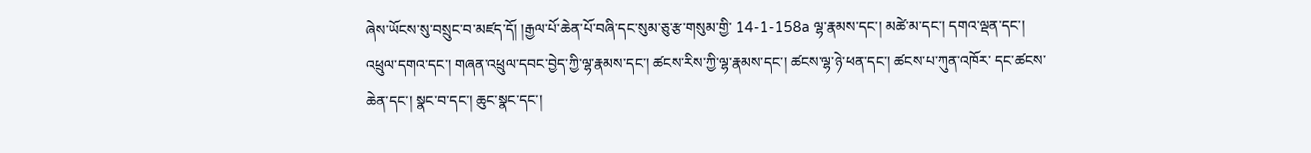ཞེས་ཡོངས་སུ་བསྲུང་བ་མཛད་དོ། །རྒྱལ་པོ་ཆེན་པོ་བཞི་དང་སུམ་ཅུ་རྩ་གསུམ་གྱི་ 14-1-158a ལྷ་རྣམས་དང་། མཚེ་མ་དང་། དགའ་ལྡན་དང་། འཕྲུལ་དགའ་དང་། གཞན་འཕྲུལ་དབང་བྱེད་ཀྱི་ལྷ་རྣམས་དང་། ཚངས་རིས་ཀྱི་ལྷ་རྣམས་དང་། ཚངས་ལྷ་ཉེ་ཕན་དང་། ཚངས་པ་ཀུན་འཁོར་ དང་ཚངས་ཆེན་དང་། སྣང་བ་དང་། ཆུང་སྣང་དང་།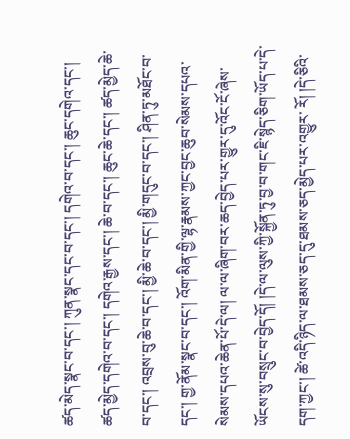ཚད་མེད་སྣང་བ་དང་། ཀུན་སྣང་དང་བ་དང་། དགེའ་བ་དང་། ཆུང་དགེའ་དང་། ཚད་མྱེད་དགེའ་བ་དང་། དགེའ་རྒྱས་དང་། ཆེ་བ་དང་། ཆུང་ཆེ་དང་། ཚད་མྱེད་ཆེ་བ་དང་། འབྲས་བུ་ཆེ་བ་དང་། མྱི་ཆེ་བ་དང་། མྱི་གདུང་བ་དང་། ཤིན་ཏུ་མཐོང་བ་དང་། གྱ་ནོམ་སྣང་བ་དང་། འོག་མིན་གྱི་ལྷ་རྣམས་ཀྱང་བྱང་ཆུབ་སེམས་དཔའ་སེམས་དཔའ་ཆེན་པོ་དེ་ལ། ལ་ལ་ཞིག་བར་ཆད་བྱེད་པར་གྱུར་དུ་འོང་ངོ་ཞེས་ཡོངས་སུ་བསྲུང་བ་བྱེད་དོ། །དེ་ལ་ལུས་ཀྱི་སྐྱོན་ཏུ་བྱ་བ་གང་ཇི་སྙེད་ཅིག་ཡོད་པ་དེ་དག་ཀྱང་། ཚེ་འདི་ཉིད་ལ་ཐམས་ཅད་དུ་ཐམས་ཅད་མྱེད་པར་འགྱུར་ རོ། །དེ་ཅིའི་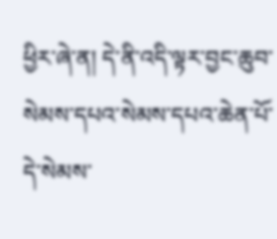ཕྱིར་ཞེ་ན། དེ་ནི་འདི་ལྟར་བྱང་ཆུབ་སེམས་དཔའ་སེམས་དཔའ་ཆེན་པོ་དེ་སེམས་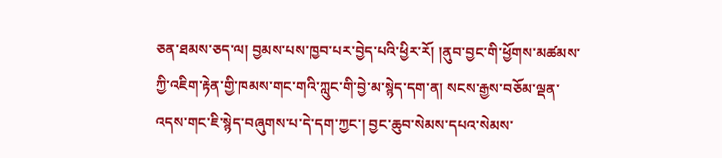ཅན་ཐམས་ཅད་ལ། བྱམས་པས་ཁྱབ་པར་བྱེད་པའི་ཕྱིར་རོ། །ནུབ་བྱང་གི་ཕྱོགས་མཚམས་ ཀྱི་འཇིག་རྟེན་གྱི་ཁམས་གང་གའི་ཀླུང་གི་བྱེ་མ་སྙེད་དག་ན། སངས་རྒྱས་བཅོམ་ལྡན་འདས་གང་ཇི་སྙེད་བཞུགས་པ་དེ་དག་ཀྱང་། བྱང་ཆུབ་སེམས་དཔའ་སེམས་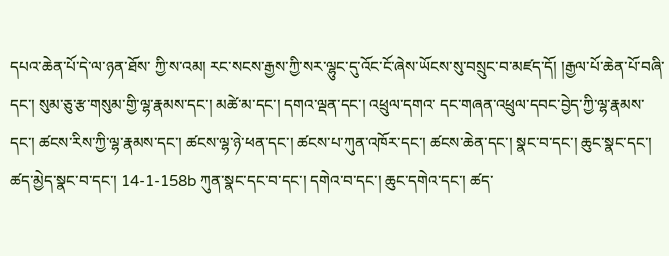དཔའ་ཆེན་པོ་དེ་ལ་ཉན་ཐོས་ ཀྱི་ས་འམ། རང་སངས་རྒྱས་ཀྱི་སར་ལྷུང་དུ་འོང་ངོ་ཞེས་ཡོངས་སུ་བསྲུང་བ་མཛད་དོ། །རྒྱལ་པོ་ཆེན་པོ་བཞི་དང་། སུམ་ཅུ་རྩ་གསུམ་གྱི་ལྷ་རྣམས་དང་། མཚེ་མ་དང་། དགའ་ལྡན་དང་། འཕྲུལ་དགའ་ དང་གཞན་འཕྲུལ་དབང་བྱེད་ཀྱི་ལྷ་རྣམས་དང་། ཚངས་རིས་ཀྱི་ལྷ་རྣམས་དང་། ཚངས་ལྷ་ཉེ་ཕན་དང་། ཚངས་པ་ཀུན་འཁོར་དང་། ཚངས་ཆེན་དང་། སྣང་བ་དང་། ཆུང་སྣང་དང་། ཚད་མྱེད་སྣང་བ་དང་། 14-1-158b ཀུན་སྣང་དང་བ་དང་། དགེའ་བ་དང་། ཆུང་དགེའ་དང་། ཚད་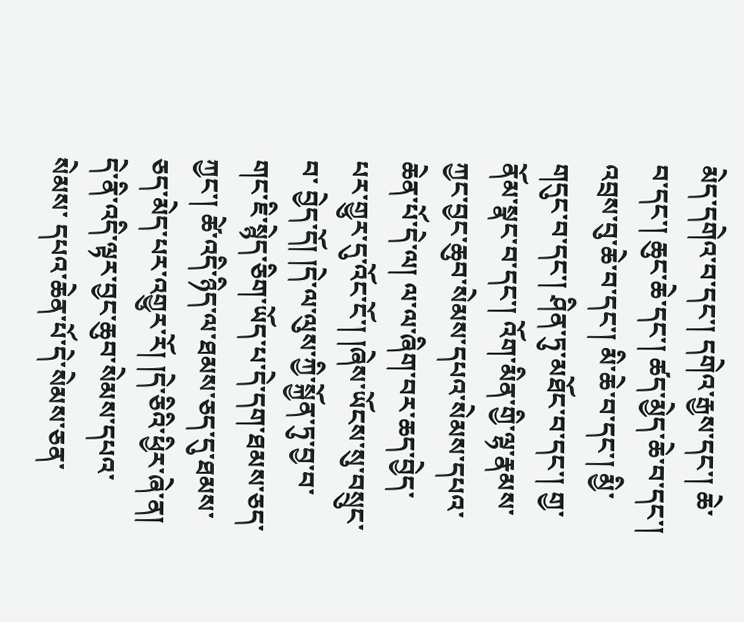མེད་དགེའ་བ་དང་། དགེའ་རྒྱས་དང་། ཆེ་བ་དང་། ཆུང་ཆེ་དང་། ཚད་མྱེད་ཆེ་བ་དང་། འབྲས་བུ་ཆེ་བ་དང་། མི་ཆེ་བ་དང་། མྱི་གདུང་བ་དང་། ཤིན་ཏུ་མཐོང་བ་དང་། གྱ་ནོམ་སྣང་བ་དང་། འོག་མིན་གྱི་ལྷ་རྣམས་ཀྱང་བྱང་ཆུབ་སེམས་དཔའ་སེམས་དཔའ་ཆེན་པོ་དེ་ལ། ལ་ལ་ཞིག་བར་ཆད་བྱེད་པར་གྱུར་དུ་འོང་ངོ་། །ཞེས་ཡོངས་སུ་བསྲུང་བ་ བྱེད་དོ། །དེ་ལ་ལུས་ཀྱི་སྐྱོན་ཏུ་བྱ་བ་གང་ཇི་སྙེད་ཅིག་ཡོད་པ་དེ་དག་ཐམས་ཅད་ཀྱང་། ཚེ་འདི་ཉིད་ལ་ཐམས་ཅད་དུ་ཐམས་ཅད་མེད་པར་འགྱུར་རོ། །དེ་ཅིའི་ཕྱིར་ཞེ་ན། དེ་ནི་འདི་ལྟར་བྱང་ཆུབ་སེམས་དཔའ་སེམས་ དཔའ་ཆེན་པོ་དེ་སེམས་ཅན་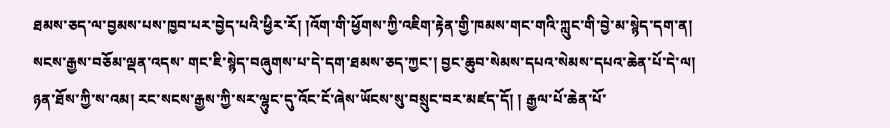ཐམས་ཅད་ལ་བྱམས་པས་ཁྱབ་པར་བྱེད་པའི་ཕྱིར་རོ། །འོག་གི་ཕྱོགས་ཀྱི་འཇིག་རྟེན་གྱི་ཁམས་གང་གའི་ཀླུང་གི་བྱེ་མ་སྙེད་དག་ན། སངས་རྒྱས་བཅོམ་ལྡན་འདས་ གང་ཇི་སྙེད་བཞུགས་པ་དེ་དག་ཐམས་ཅད་ཀྱང་། བྱང་ཆུབ་སེམས་དཔའ་སེམས་དཔའ་ཆེན་པོ་དེ་ལ། ཉན་ཐོས་ཀྱི་ས་འམ། རང་སངས་རྒྱས་ཀྱི་སར་ལྷུང་དུ་འོང་ངོ་ཞེས་ཡོངས་སུ་བསྲུང་བར་མཛད་དོ། ། རྒྱལ་པོ་ཆེན་པོ་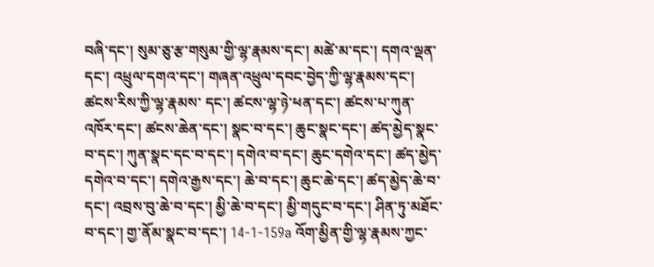བཞི་དང་། སུམ་ཅུ་རྩ་གསུམ་གྱི་ལྷ་རྣམས་དང་། མཚེ་མ་དང་། དགའ་ལྡན་དང་། འཕྲུལ་དགའ་དང་། གཞན་འཕྲུལ་དབང་བྱེད་ཀྱི་ལྷ་རྣམས་དང་། ཚངས་རིས་ཀྱི་ལྷ་རྣམས་ དང་། ཚངས་ལྷ་ཉེ་ཕན་དང་། ཚངས་པ་ཀུན་འཁོར་དང་། ཚངས་ཆེན་དང་། སྣང་བ་དང་། ཆུང་སྣང་དང་། ཚད་མྱེད་སྣང་བ་དང་། ཀུན་སྣང་དང་བ་དང་། དགེའ་བ་དང་། ཆུང་དགེའ་དང་། ཚད་མྱེད་དགེའ་བ་དང་། དགེའ་རྒྱས་དང་། ཆེ་བ་དང་། ཆུང་ཆེ་དང་། ཚད་མྱེད་ཆེ་བ་དང་། འབྲས་བུ་ཆེ་བ་དང་། མྱི་ཆེ་བ་དང་། མྱི་གདུང་བ་དང་། ཤིན་ཏུ་མཐོང་བ་དང་། གྱ་ནོམ་སྣང་བ་དང་། 14-1-159a འོག་མྱིན་གྱི་ལྷ་རྣམས་ཀྱང་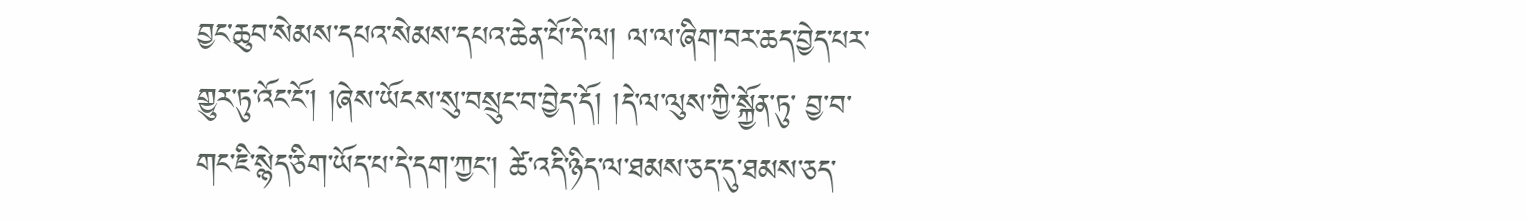བྱང་ཆུབ་སེམས་དཔའ་སེམས་དཔའ་ཆེན་པོ་དེ་ལ། ལ་ལ་ཞིག་བར་ཆད་བྱེད་པར་གྱུར་ཏུ་འོང་ངོ་། །ཞེས་ཡོངས་སུ་བསྲུང་བ་བྱེད་དོ། །དེ་ལ་ལུས་ཀྱི་སྐྱོན་ཏུ་ བྱ་བ་གང་ཇི་སྙེད་ཅིག་ཡོད་པ་དེ་དག་ཀྱང་། ཚེ་འདི་ཉིད་ལ་ཐམས་ཅད་དུ་ཐམས་ཅད་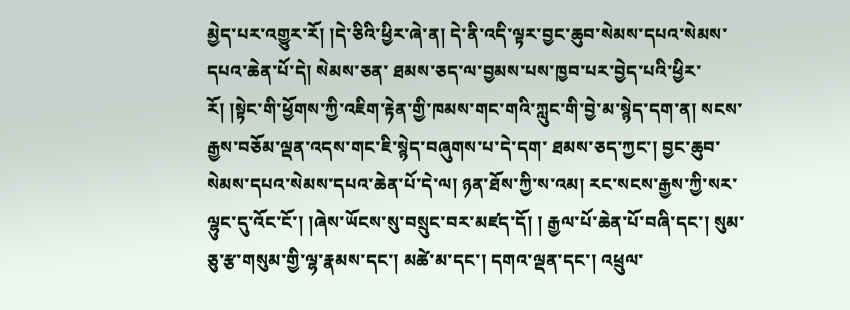མྱེད་པར་འགྱུར་རོ། །དེ་ཅིའི་ཕྱིར་ཞེ་ན། དེ་ནི་འདི་ལྟར་བྱང་ཆུབ་སེམས་དཔའ་སེམས་དཔའ་ཆེན་པོ་དེ། སེམས་ཅན་ ཐམས་ཅད་ལ་བྱམས་པས་ཁྱབ་པར་བྱེད་པའི་ཕྱིར་རོ། །སྟེང་གི་ཕྱོགས་ཀྱི་འཇིག་རྟེན་གྱི་ཁམས་གང་གའི་ཀླུང་གི་བྱེ་མ་སྙེད་དག་ན། སངས་རྒྱས་བཅོམ་ལྡན་འདས་གང་ཇི་སྙེད་བཞུགས་པ་དེ་དག་ ཐམས་ཅད་ཀྱང་། བྱང་ཆུབ་སེམས་དཔའ་སེམས་དཔའ་ཆེན་པོ་དེ་ལ། ཉན་ཐོས་ཀྱི་ས་འམ། རང་སངས་རྒྱས་ཀྱི་སར་ལྷུང་དུ་འོང་ངོ་། །ཞེས་ཡོངས་སུ་བསྲུང་བར་མཛད་དོ། ། རྒྱལ་པོ་ཆེན་པོ་བཞི་དང་། སུམ་ཅུ་རྩ་གསུམ་གྱི་ལྷ་རྣམས་དང་། མཚེ་མ་དང་། དགའ་ལྡན་དང་། འཕྲུལ་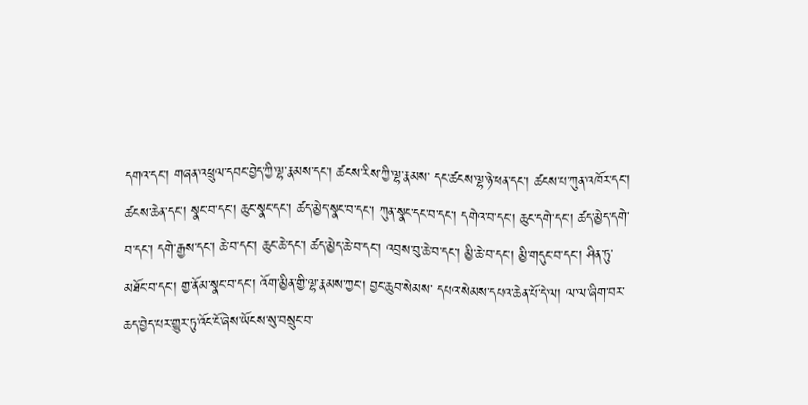དགའ་དང་། གཞན་འཕྲུལ་དབང་བྱེད་ཀྱི་ལྷ་རྣམས་དང་། ཚངས་རིས་ཀྱི་ལྷ་རྣམས་ དང་ཚངས་ལྷ་ཉེ་ཕན་དང་། ཚངས་པ་ཀུན་འཁོར་དང་། ཚངས་ཆེན་དང་། སྣང་བ་དང་། ཆུང་སྣང་དང་། ཚད་མྱེད་སྣང་བ་དང་། ཀུན་སྣང་དང་བ་དང་། དགེའ་བ་དང་། ཆུང་དགེ་དང་། ཚད་མྱེད་དགེ་བ་དང་། དགེ་རྒྱས་དང་། ཆེ་བ་དང་། ཆུང་ཆེ་དང་། ཚད་མྱེད་ཆེ་བ་དང་། འབྲས་བུ་ཆེ་བ་དང་། མྱི་ཆེ་བ་དང་། མྱི་གདུང་བ་དང་། ཤིན་ཏུ་མཐོང་བ་དང་། གྱ་ནོམ་སྣང་བ་དང་། འོག་མྱིན་གྱི་ལྷ་རྣམས་ཀྱང་། བྱང་ཆུབ་སེམས་ དཔའ་སེམས་དཔའ་ཆེན་པོ་དེ་ལ། ལ་ལ་ཞིག་བར་ཆད་བྱེད་པར་གྱུར་ཏུ་འོང་ངོ་ཞེས་ཡོངས་སུ་བསྲུང་བ་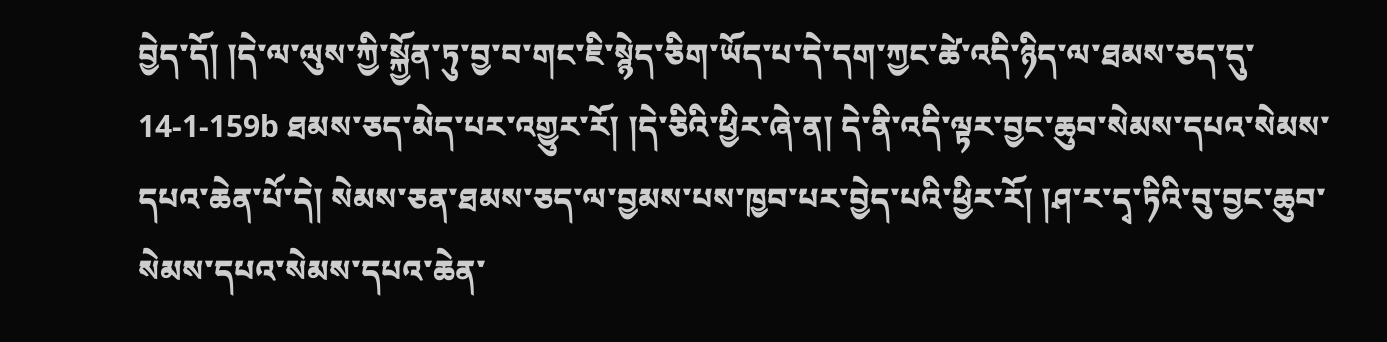བྱེད་དོ། །དེ་ལ་ལུས་ཀྱི་སྐྱོན་ཏུ་བྱ་བ་གང་ཇི་སྙེད་ཅིག་ཡོད་པ་དེ་དག་ཀྱང་ཚེ་འདི་ཉིད་ལ་ཐམས་ཅད་དུ་ 14-1-159b ཐམས་ཅད་མེད་པར་འགྱུར་རོ། །དེ་ཅིའི་ཕྱིར་ཞེ་ན། དེ་ནི་འདི་ལྟར་བྱང་ཆུབ་སེམས་དཔའ་སེམས་དཔའ་ཆེན་པོ་དེ། སེམས་ཅན་ཐམས་ཅད་ལ་བྱམས་པས་ཁྱབ་པར་བྱེད་པའི་ཕྱིར་རོ། །ཤ་ར་དྭ་ཏིའི་བུ་བྱང་ཆུབ་ སེམས་དཔའ་སེམས་དཔའ་ཆེན་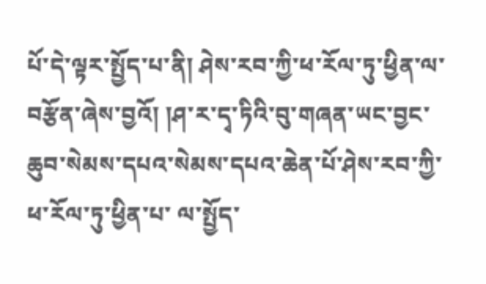པོ་དེ་ལྟར་སྤྱོད་པ་ནི། ཤེས་རབ་ཀྱི་ཕ་རོལ་ཏུ་ཕྱིན་ལ་བརྩོན་ཞེས་བྱའོ། །ཤ་ར་དྭ་ཏིའི་བུ་གཞན་ཡང་བྱང་ཆུབ་སེམས་དཔའ་སེམས་དཔའ་ཆེན་པོ་ཤེས་རབ་ཀྱི་ཕ་རོལ་ཏུ་ཕྱིན་པ་ ལ་སྤྱོད་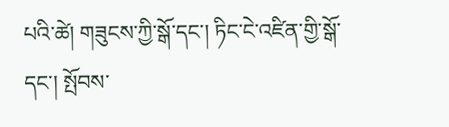པའི་ཚེ། གཟུངས་ཀྱི་སྒོ་དང་། ཏིང་ངེ་འཛིན་གྱི་སྒོ་དང་། སྤོབས་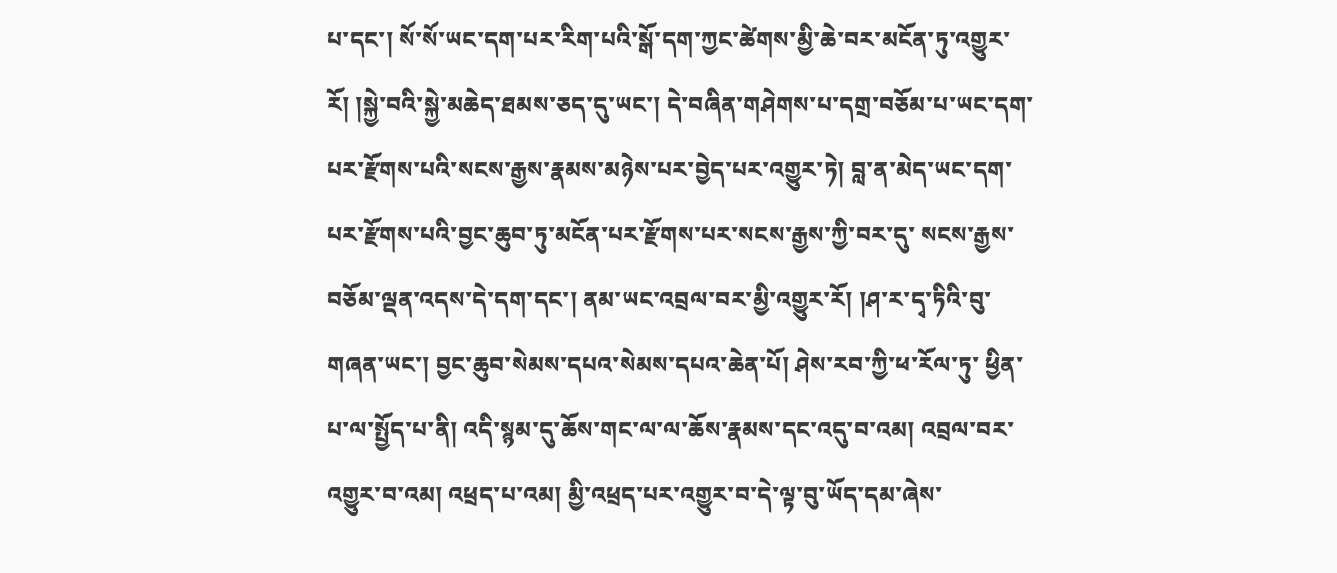པ་དང་། སོ་སོ་ཡང་དག་པར་རིག་པའི་སྒོ་དག་ཀྱང་ཚེགས་མྱི་ཆེ་བར་མངོན་ཏུ་འགྱུར་རོ། །སྐྱེ་བའི་སྐྱེ་མཆེད་ཐམས་ཅད་དུ་ཡང་། དེ་བཞིན་གཤེགས་པ་དགྲ་བཅོམ་པ་ཡང་དག་པར་རྫོགས་པའི་སངས་རྒྱས་རྣམས་མཉེས་པར་བྱེད་པར་འགྱུར་ཏེ། བླ་ན་མེད་ཡང་དག་པར་རྫོགས་པའི་བྱང་ཆུབ་ཏུ་མངོན་པར་རྫོགས་པར་སངས་རྒྱས་ཀྱི་བར་དུ་ སངས་རྒྱས་བཅོམ་ལྡན་འདས་དེ་དག་དང་། ནམ་ཡང་འབྲལ་བར་མྱི་འགྱུར་རོ། །ཤ་ར་དྭ་ཏིའི་བུ་གཞན་ཡང་། བྱང་ཆུབ་སེམས་དཔའ་སེམས་དཔའ་ཆེན་པོ། ཤེས་རབ་ཀྱི་ཕ་རོལ་ཏུ་ ཕྱིན་པ་ལ་སྤྱོད་པ་ནི། འདི་སྙམ་དུ་ཆོས་གང་ལ་ལ་ཆོས་རྣམས་དང་འདུ་བ་འམ། འབྲལ་བར་འགྱུར་བ་འམ། འཕྲད་པ་འམ། མྱི་འཕྲད་པར་འགྱུར་བ་དེ་ལྟ་བུ་ཡོད་དམ་ཞེས་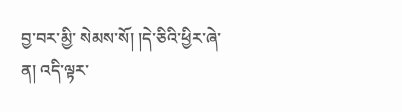བྱ་བར་མྱི་ སེམས་སོ། །དེ་ཅིའི་ཕྱིར་ཞེ་ན། འདི་ལྟར་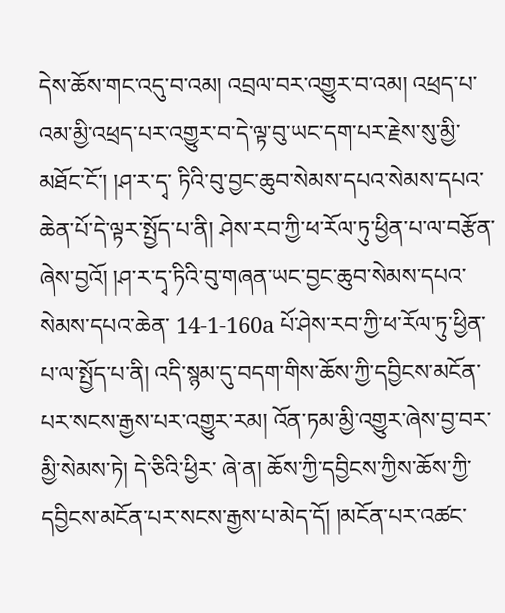དེས་ཆོས་གང་འདུ་བ་འམ། འབྲལ་བར་འགྱུར་བ་འམ། འཕྲད་པ་འམ་མྱི་འཕྲད་པར་འགྱུར་བ་དེ་ལྟ་བུ་ཡང་དག་པར་རྗེས་སུ་མྱི་མཐོང་ངོ་། །ཤ་ར་དྭ་ ཏིའི་བུ་བྱང་ཆུབ་སེམས་དཔའ་སེམས་དཔའ་ཆེན་པོ་དེ་ལྟར་སྤྱོད་པ་ནི། ཤེས་རབ་ཀྱི་ཕ་རོལ་ཏུ་ཕྱིན་པ་ལ་བརྩོན་ཞེས་བྱའོ། །ཤ་ར་དྭ་ཏིའི་བུ་གཞན་ཡང་བྱང་ཆུབ་སེམས་དཔའ་སེམས་དཔའ་ཆེན་ 14-1-160a པོ་ཤེས་རབ་ཀྱི་ཕ་རོལ་ཏུ་ཕྱིན་པ་ལ་སྤྱོད་པ་ནི། འདི་སྙམ་དུ་བདག་གིས་ཆོས་ཀྱི་དབྱིངས་མངོན་པར་སངས་རྒྱས་པར་འགྱུར་རམ། འོན་ཏམ་མྱི་འགྱུར་ཞེས་བྱ་བར་མྱི་སེམས་ཏེ། དེ་ཅིའི་ཕྱིར་ ཞེ་ན། ཆོས་ཀྱི་དབྱིངས་ཀྱིས་ཆོས་ཀྱི་དབྱིངས་མངོན་པར་སངས་རྒྱས་པ་མེད་དོ། །མངོན་པར་འཚང་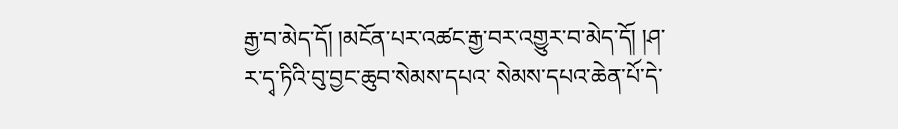རྒྱ་བ་མེད་དོ། །མངོན་པར་འཚང་རྒྱ་བར་འགྱུར་བ་མེད་དོ། །ཤ་ར་དྭ་ཏིའི་བུ་བྱང་ཆུབ་སེམས་དཔའ་ སེམས་དཔའ་ཆེན་པོ་དེ་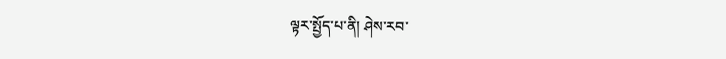ལྟར་སྤྱོད་པ་ནི། ཤེས་རབ་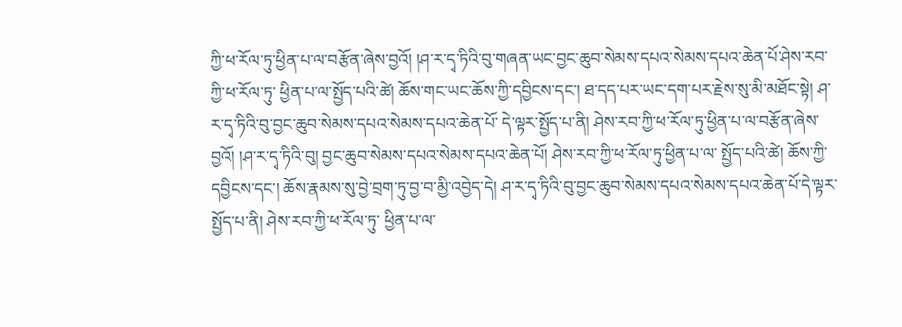ཀྱི་ཕ་རོལ་ཏུ་ཕྱིན་པ་ལ་བརྩོན་ཞེས་བྱའོ། །ཤ་ར་དྭ་ཏིའི་བུ་གཞན་ཡང་བྱང་ཆུབ་སེམས་དཔའ་སེམས་དཔའ་ཆེན་པོ་ཤེས་རབ་ཀྱི་ཕ་རོལ་ཏུ་ ཕྱིན་པ་ལ་སྤྱོད་པའི་ཚེ། ཆོས་གང་ཡང་ཆོས་ཀྱི་དབྱིངས་དང་། ཐ་དད་པར་ཡང་དག་པར་རྗེས་སུ་མི་མཐོང་སྟེ། ཤ་ར་དྭ་ཏིའི་བུ་བྱང་ཆུབ་སེམས་དཔའ་སེམས་དཔའ་ཆེན་པོ་ དེ་ལྟར་སྤྱོད་པ་ནི། ཤེས་རབ་ཀྱི་ཕ་རོལ་ཏུ་ཕྱིན་པ་ལ་བརྩོན་ཞེས་བྱའོ། །ཤ་ར་དྭ་ཏིའི་བུ། བྱང་ཆུབ་སེམས་དཔའ་སེམས་དཔའ་ཆེན་པོ། ཤེས་རབ་ཀྱི་ཕ་རོལ་ཏུ་ཕྱིན་པ་ལ་ སྤྱོད་པའི་ཚེ། ཆོས་ཀྱི་དབྱིངས་དང་། ཆོས་རྣམས་སུ་བྱེ་བྲག་ཏུ་བྱ་བ་མྱི་འབྱེད་དེ། ཤ་ར་དྭ་ཏིའི་བུ་བྱང་ཆུབ་སེམས་དཔའ་སེམས་དཔའ་ཆེན་པོ་དེ་ལྟར་སྤྱོད་པ་ནི། ཤེས་རབ་ཀྱི་ཕ་རོལ་ཏུ་ ཕྱིན་པ་ལ་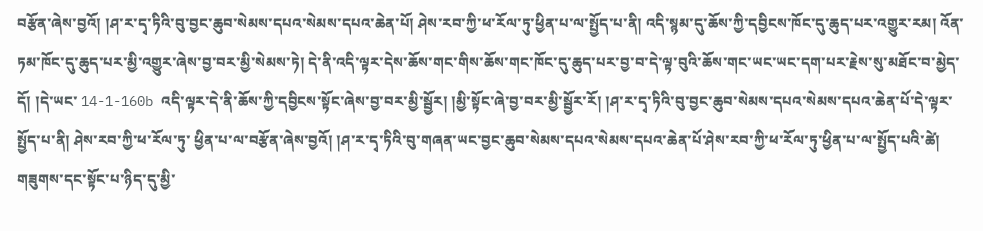བརྩོན་ཞེས་བྱའོ། །ཤ་ར་དྭ་ཏིའི་བུ་བྱང་ཆུབ་སེམས་དཔའ་སེམས་དཔའ་ཆེན་པོ། ཤེས་རབ་ཀྱི་ཕ་རོལ་ཏུ་ཕྱིན་པ་ལ་སྤྱོད་པ་ནི། འདི་སྙམ་དུ་ཆོས་ཀྱི་དབྱིངས་ཁོང་དུ་ཆུད་པར་འགྱུར་རམ། འོན་ཏམ་ཁོང་དུ་ཆུད་པར་མྱི་འགྱུར་ཞེས་བྱ་བར་མྱི་སེམས་ཏེ། དེ་ནི་འདི་ལྟར་དེས་ཆོས་གང་གིས་ཆོས་གང་ཁོང་དུ་ཆུད་པར་བྱ་བ་དེ་ལྟ་བུའི་ཆོས་གང་ཡང་ཡང་དག་པར་རྗེས་སུ་མཐོང་བ་མྱེད་དོ། །དེ་ཡང་ 14-1-160b འདི་ལྟར་དེ་ནི་ཆོས་ཀྱི་དབྱིངས་སྟོང་ཞེས་བྱ་བར་མྱི་སྦྱོར། །མྱི་སྟོང་ཞེ་བྱ་བར་མྱི་སྦྱོར་རོ། །ཤ་ར་དྭ་ཏིའི་བུ་བྱང་ཆུབ་སེམས་དཔའ་སེམས་དཔའ་ཆེན་པོ་དེ་ལྟར་སྤྱོད་པ་ནི། ཤེས་རབ་ཀྱི་ཕ་རོལ་ཏུ་ ཕྱིན་པ་ལ་བརྩོན་ཞེས་བྱའོ། །ཤ་ར་དྭ་ཏིའི་བུ་གཞན་ཡང་བྱང་ཆུབ་སེམས་དཔའ་སེམས་དཔའ་ཆེན་པོ་ཤེས་རབ་ཀྱི་ཕ་རོལ་ཏུ་ཕྱིན་པ་ལ་སྤྱོད་པའི་ཚེ། གཟུགས་དང་སྟོང་པ་ཉིད་དུ་མྱི་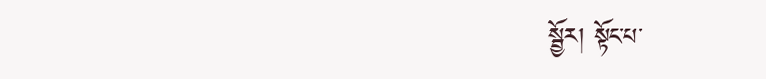སྦྱོར། སྟོང་པ་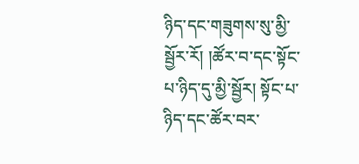ཉིད་དང་གཟུགས་སུ་མྱི་སྦྱོར་རོ། །ཚོར་བ་དང་སྟོང་པ་ཉིད་དུ་མྱི་སྦྱོར། སྟོང་པ་ཉིད་དང་ཚོར་བར་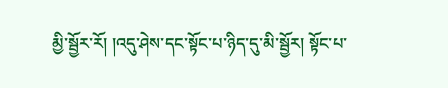མྱི་སྦྱོར་རོ། །འདུ་ཤེས་དང་སྟོང་པ་ཉིད་དུ་མི་སྦྱོར། སྟོང་པ་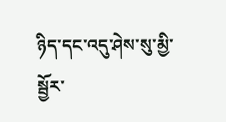ཉིད་དང་འདུ་ཤེས་སུ་མྱི་སྦྱོར་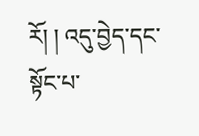རོ། ། འདུ་བྱེད་དང་སྟོང་པ་